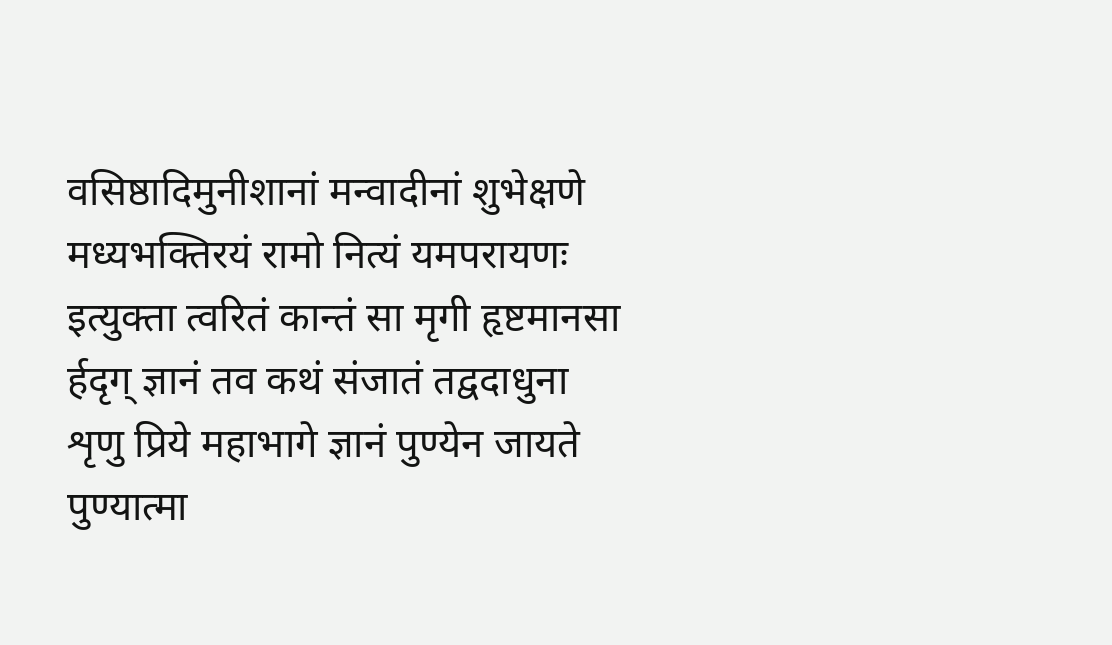वसिष्ठादिमुनीशानां मन्वादीनां शुभेक्षणे
मध्यभक्तिरयं रामो नित्यं यमपरायणः
इत्युक्ता त्वरितं कान्तं सा मृगी हृष्टमानसा
र्हदृग् ज्ञानं तव कथं संजातं तद्वदाधुना
शृणु प्रिये महाभागे ज्ञानं पुण्येन जायते
पुण्यात्मा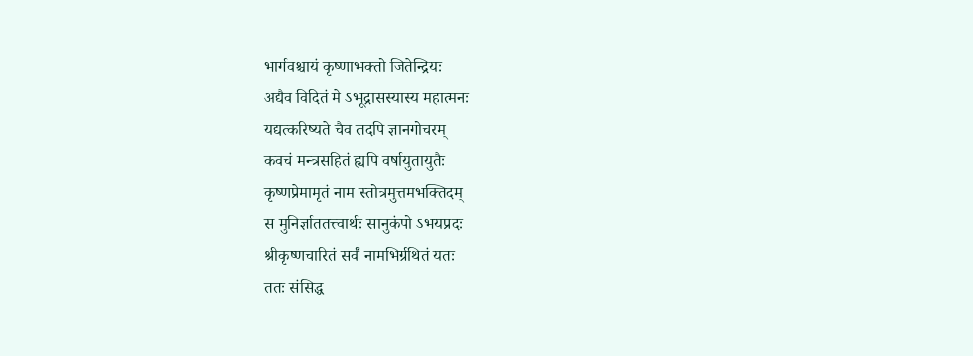भार्गवश्चायं कृष्णाभक्तो जितेन्द्रियः
अद्यैव विदितं मे ऽभूद्रासस्यास्य महात्मनः
यद्यत्करिष्यते चैव तदपि ज्ञानगोचरम्
कवचं मन्त्रसहितं ह्यपि वर्षायुतायुतैः
कृष्णप्रेमामृतं नाम स्तोत्रमुत्तमभक्तिदम्
स मुनिर्ज्ञाततत्त्वार्थः सानुकंपो ऽभयप्रदः
श्रीकृष्णचारितं सर्वं नामभिर्ग्रथितं यतः
ततः संसिद्ध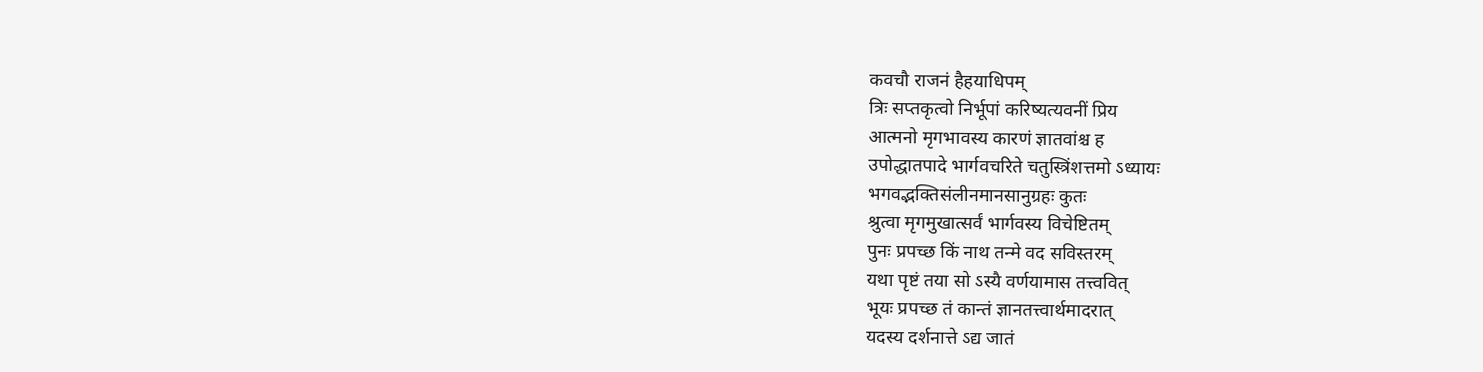कवचौ राजनं हैहयाधिपम्
त्रिः सप्तकृत्वो निर्भूपां करिष्यत्यवनीं प्रिय
आत्मनो मृगभावस्य कारणं ज्ञातवांश्च ह
उपोद्धातपादे भार्गवचरिते चतुस्त्रिंशत्तमो ऽध्यायः
भगवद्भक्तिसंलीनमानसानुग्रहः कुतः
श्रुत्वा मृगमुखात्सर्वं भार्गवस्य विचेष्टितम्
पुनः प्रपच्छ किं नाथ तन्मे वद सविस्तरम्
यथा पृष्टं तया सो ऽस्यै वर्णयामास तत्त्ववित्
भूयः प्रपच्छ तं कान्तं ज्ञानतत्त्वार्थमादरात्
यदस्य दर्शनात्ते ऽद्य जातं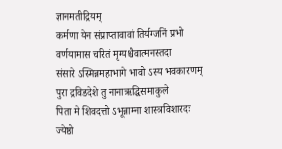ज्ञानमतीद्रियम्
कर्मणा येन संप्राप्तावावां तिर्यग्जनिं प्रभो
वर्णयामास चरितं मृग्यश्चैवात्मनस्तदा
संसारे ऽस्मिन्नमहाभागे भावो ऽस्य भवकारणम्
पुरा द्रविडदेशे तु नानाऋद्धिसमाकुले
पिता मे शिवदत्तो ऽभून्नाम्ना शास्त्रविशारदः
ज्येष्ठो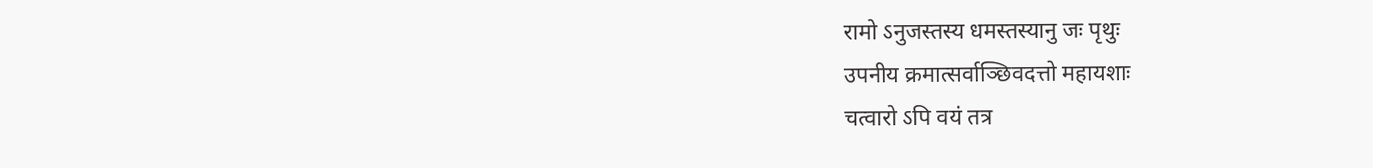रामो ऽनुजस्तस्य धमस्तस्यानु जः पृथुः
उपनीय क्रमात्सर्वाञ्छिवदत्तो महायशाः
चत्वारो ऽपि वयं तत्र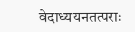वेदाध्ययनतत्पराः